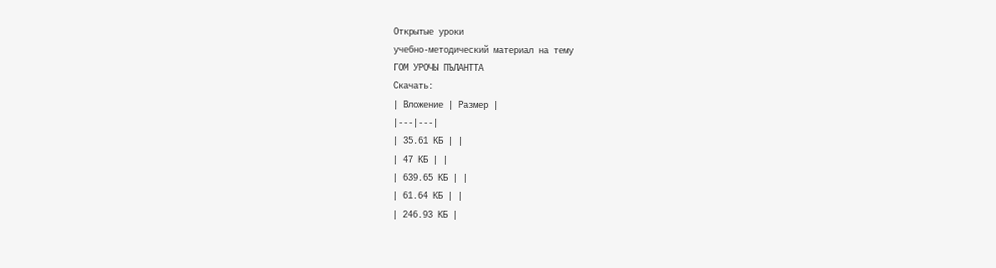Открытые уроки
учебно-методический материал на тему
ГОМ УРОЧЫ ПЪЛАНТТА
Скачать:
| Вложение | Размер |
|---|---|
| 35.61 КБ | |
| 47 КБ | |
| 639.65 КБ | |
| 61.64 КБ | |
| 246.93 КБ |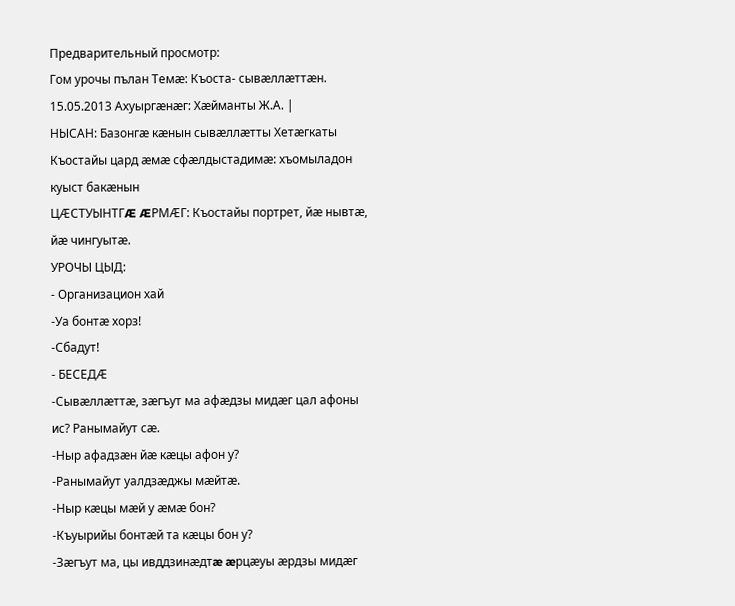Предварительный просмотр:
Гом урочы пълан Темæ: Къоста- сывæллæттæн. 15.05.2013 Ахуыргæнæг: Хæйманты Ж.А. |
НЫСАН: Базонгæ кæнын сывæллæтты Хетæгкаты Къостайы цард æмæ сфæлдыстадимæ: хъомыладон куыст бакæнын
ЦÆСТУЫНТГÆ ÆРМÆГ: Къостайы портрет, йæ нывтæ, йæ чингуытæ.
УРОЧЫ ЦЫД:
- Организацион хай
-Уа бонтæ хорз!
-Сбадут!
- БЕСЕДÆ
-Сывæллæттæ, зæгъут ма афæдзы мидæг цал афоны ис? Ранымайут сæ.
-Ныр афадзæн йæ кæцы афон у?
-Ранымайут уалдзæджы мæйтæ.
-Ныр кæцы мæй у æмæ бон?
-Къуырийы бонтæй та кæцы бон у?
-Зæгъут ма, цы ивддзинæдтæ æрцæуы æрдзы мидæг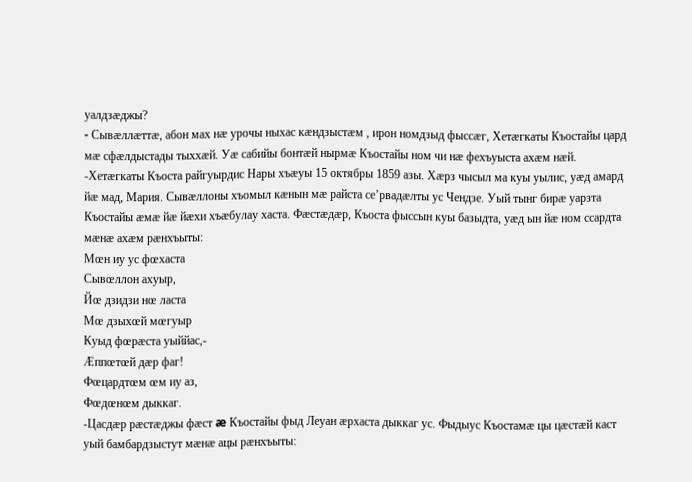уалдзæджы?
- Cывæллæттæ, абон мах нæ урочы ныхас кæндзыстæм , ирон номдзыд фыссæг, Хетæгкаты Къостайы цард мæ сфæлдыстады тыххæй. Уæ сабийы бонтæй нырмæ Къостайы ном чи нæ фехъуыста ахæм нæй.
-Хетæгкаты Къоста райгуырдис Нары хъæуы 15 октябры 1859 азы. Хæрз чысыл ма куы уылис, уæд амард йæ мад, Мария. Сывæллоны хъомыл кæнын мæ райста се’рвадæлты ус Чендзе. Уый тынг бирæ уарзта Къостайы æмæ йæ йæхи хъæбулау хаста. Фæстæдæр, Къоста фыссын куы базыдта, уæд ын йæ ном ссардта мæнæ ахæм рæнхъыты:
Мœн иу ус фœхаста
Сывœллон ахуыр,
Йœ дзидзи нœ ласта
Мœ дзыхœй мœгуыр
Куыд фœрæста уыййас,-
Æппœтœй дæр фаг!
Фœцардтœм œм иу аз,
Фœдœнœм дыккаг.
-Цасдæр рæстæджы фæст æ Къостайы фыд Леуан æрхаста дыккаг ус. Фыдыус Къостамæ цы цæстæй каст уый бамбардзыстут мæнæ ацы рæнхъыты: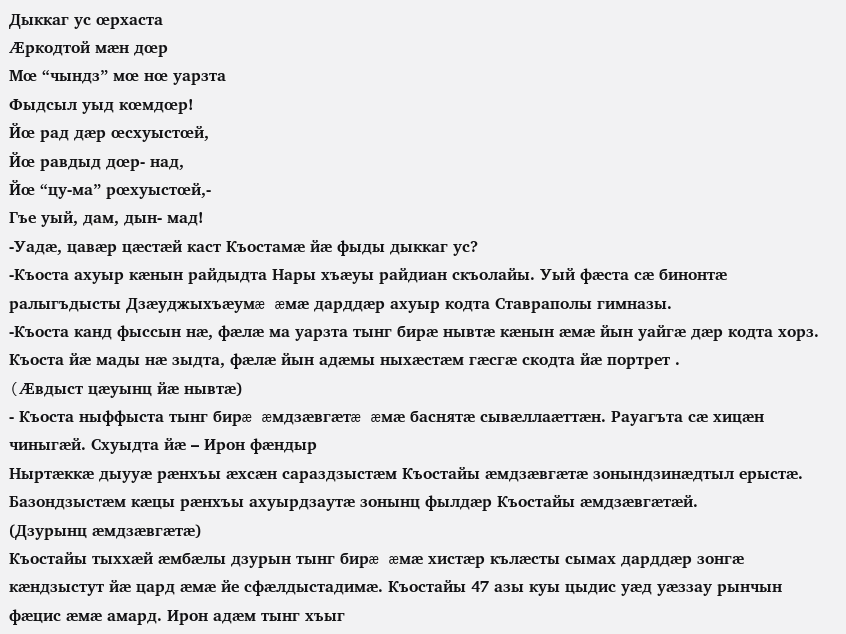Дыккаг ус œрхаста
Æркодтой мæн дœр
Мœ “чындз” мœ нœ уарзта
Фыдсыл уыд кœмдœр!
Йœ рад дæр œсхуыстœй,
Йœ равдыд дœр- над,
Йœ “цу-ма” рœхуыстœй,-
Гъе уый, дам, дын- мад!
-Уадæ, цавæр цæстæй каст Къостамæ йæ фыды дыккаг ус?
-Къоста ахуыр кæнын райдыдта Нары хъæуы райдиан скъолайы. Уый фæста сæ бинонтæ ралыгъдысты Дзæуджыхъæумæ æмæ дарддæр ахуыр кодта Ставраполы гимназы.
-Къоста канд фыссын нæ, фæлæ ма уарзта тынг бирæ нывтæ кæнын æмæ йын уайгæ дæр кодта хорз. Къоста йæ мады нæ зыдта, фæлæ йын адæмы ныхæстæм гæсгæ скодта йæ портрет .
(Æвдыст цæуынц йæ нывтæ)
- Къоста ныффыста тынг бирæ æмдзæвгæтæ æмæ баснятæ сывæллаæттæн. Рауагъта сæ хицæн чиныгæй. Схуыдта йæ – Ирон фæндыр
Ныртæккæ дыууæ рæнхъы æхсæн сараздзыстæм Къостайы æмдзæвгæтæ зонындзинæдтыл ерыстæ. Базондзыстæм кæцы рæнхъы ахуырдзаутæ зонынц фылдæр Къостайы æмдзæвгæтæй.
(Дзурынц æмдзæвгæтæ)
Къостайы тыххæй æмбæлы дзурын тынг бирæ æмæ хистæр кълæсты сымах дарддæр зонгæ кæндзыстут йæ цард æмæ йе сфæлдыстадимæ. Къостайы 47 азы куы цыдис уæд уæззау рынчын фæцис æмæ амард. Ирон адæм тынг хъыг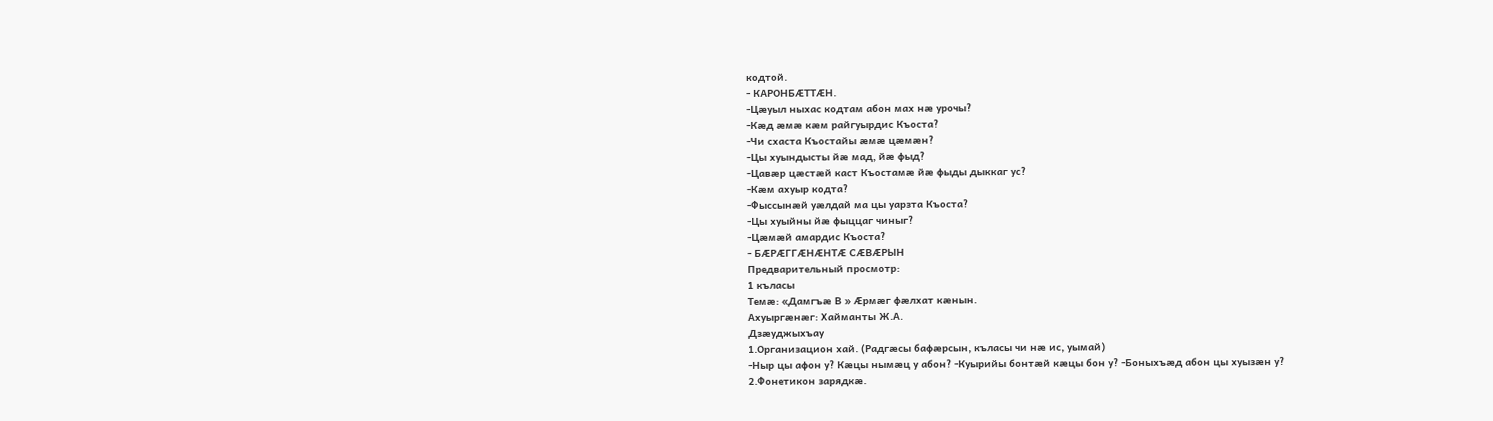кодтой.
- КАРОНБÆТТÆН.
-Цæуыл ныхас кодтам абон мах нæ урочы?
-Кæд æмæ кæм райгуырдис Къоста?
-Чи схаста Къостайы æмæ цæмæн?
-Цы хуындысты йæ мад, йæ фыд?
-Цавæр цæстæй каст Къостамæ йæ фыды дыккаг ус?
-Кæм ахуыр кодта?
-Фыссынæй уæлдай ма цы уарзта Къоста?
-Цы хуыйны йæ фыццаг чиныг?
-Цæмæй амардис Къоста?
- БÆРÆГГÆНÆНТÆ СÆВÆРЫН
Предварительный просмотр:
1 къласы
Темӕ: «Дамгъӕ В » Ӕрмӕг фӕлхат кӕнын.
Ахуыргӕнӕг: Хайманты Ж.А.
Дзӕуджыхъау
1.Организацион хай. (Радгӕсы бафӕрсын, къласы чи нӕ ис, уымай)
-Ныр цы афон у? Кӕцы нымӕц у абон? -Куырийы бонтӕй кӕцы бон у? -Боныхъӕд абон цы хуызӕн у?
2.Фонетикон зарядкӕ.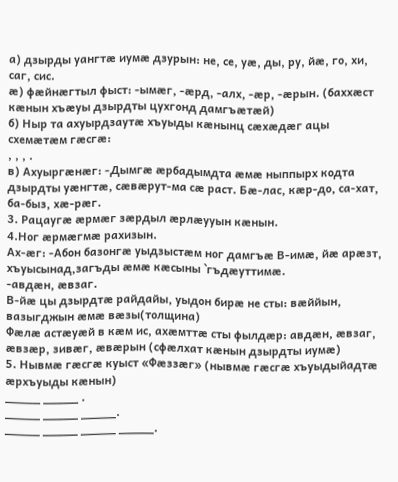а) дзырды уангтӕ иумӕ дзурын: не, се, уӕ, ды, ру, йӕ, го, хи, саг, сис.
ӕ) фӕйнӕгтыл фыст: -ымӕг, -ӕрд, -алх, -ӕр, -ӕрын. (баххӕст кӕнын хъӕуы дзырдты цухгонд дамгъӕтӕй)
б) Ныр та ахуырдзаутӕ хъуыды кӕнынц сӕхӕдӕг ацы схемӕтӕм гӕсгӕ:
, , , .
в) Ахуыргӕнӕг: -Дымгӕ ӕрбадымдта ӕмӕ ныппырх кодта дзырдты уӕнгтӕ, сӕвӕрут-ма сӕ раст. Бӕ-лас, кӕр-до, са-хат, ба-быз, хӕ-рӕг.
3. Рацаугӕ ӕрмӕг зӕрдыл ӕрлӕууын кӕнын.
4.Ног ӕрмӕгмӕ рахизын.
Ах-ӕг: -Абон базонгӕ уыдзыстӕм ног дамгъӕ В-имӕ, йӕ арӕзт, хъуысынад,загъды ӕмӕ кӕсыны `гъдӕуттимӕ.
-авдӕн, ӕвзаг.
В-йӕ цы дзырдтӕ райдайы, уыдон бирӕ не сты: вӕййын, вазыгджын ӕмӕ вӕзы(толщина)
Фӕлӕ астӕуӕй в кӕм ис, ахӕмттӕ сты фылдӕр: авдӕн, ӕвзаг, ӕвзӕр, зивӕг, ӕвӕрын (сфӕлхат кӕнын дзырдты иумӕ)
5. Нывмӕ гӕсгӕ куыст «Фӕззӕг» (нывмӕ гӕсгӕ хъуыдыйадтӕ ӕрхъуыды кӕнын)
_____ _____ .
_____ _____ _____.
_____ _____ _____ _____.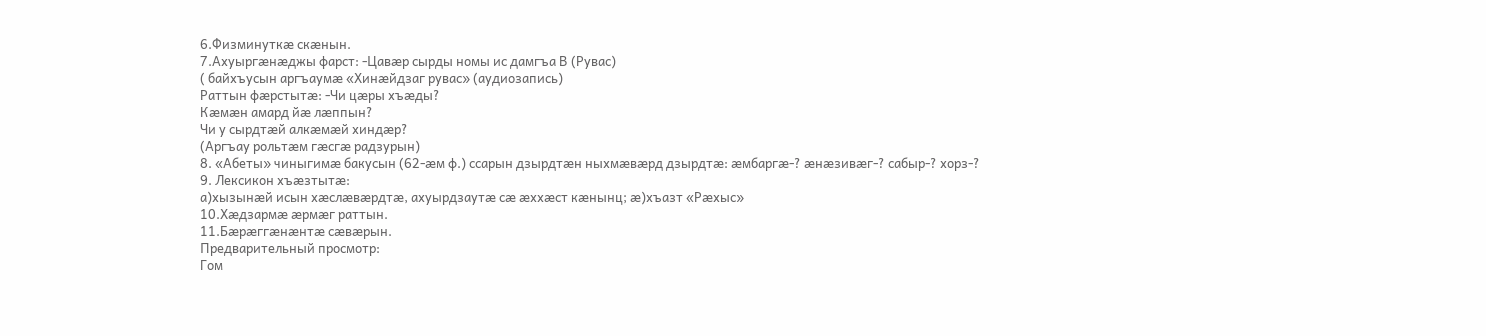6.Физминуткӕ скӕнын.
7.Ахуыргӕнӕджы фарст: -Цавӕр сырды номы ис дамгъа В (Рувас)
( байхъусын аргъаумӕ «Хинӕйдзаг рувас» (аудиозапись)
Раттын фӕрстытӕ: -Чи цӕры хъӕды?
Кӕмӕн амард йӕ лӕппын?
Чи у сырдтӕй алкӕмӕй хиндӕр?
(Аргъау рольтӕм гӕсгӕ радзурын)
8. «Абеты» чиныгимӕ бакусын (62-ӕм ф.) ссарын дзырдтӕн ныхмӕвӕрд дзырдтӕ: ӕмбаргӕ-? ӕнӕзивӕг-? сабыр-? хорз-?
9. Лексикон хъӕзтытӕ:
а)хызынӕй исын хӕслӕвӕрдтӕ, ахуырдзаутӕ сӕ ӕххӕст кӕнынц; ӕ)хъазт «Рӕхыс»
10.Хӕдзармӕ ӕрмӕг раттын.
11.Бӕрӕггӕнӕнтӕ сӕвӕрын.
Предварительный просмотр:
Гом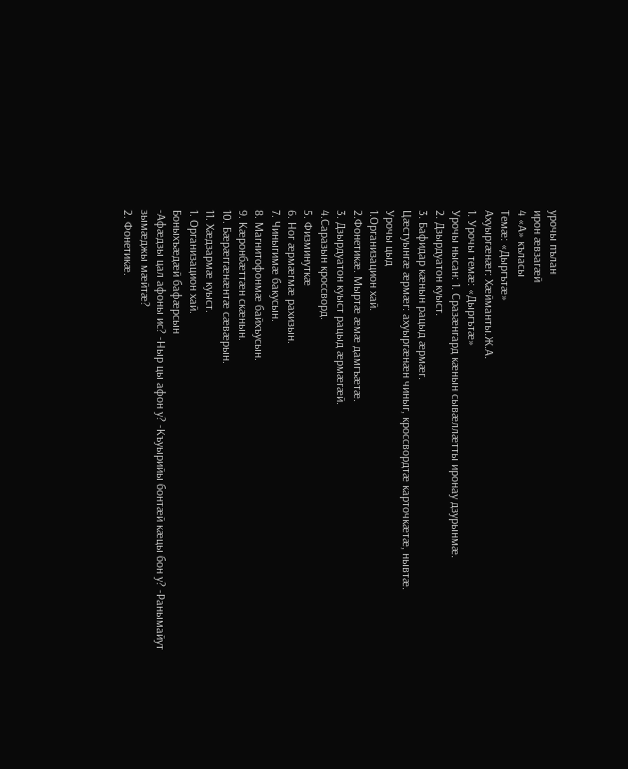урочы пълан
ирон ӕвзагӕй
4 «А» къласы
Темӕ: «Дыргътӕ»
Ахуыргӕнӕг: Хӕйманты.Ж.А.
1. Урочы темӕ: «Дыргътӕ»
Урочы нысан: 1. Сразӕнгард кӕнын сывӕллӕтты иронау дзурынмӕ.
2. Дзырдуатон куыст.
3. Бафидар кӕнын рацыд ӕрмӕг.
Цӕстуынгӕ ӕрмӕг: ахуыргӕнӕн чиныг, кроссвордтӕ карточкӕтӕ, нывтӕ.
Урочы цыд
1.Организацион хай.
2.Фонетикӕ. Мыртӕ ӕмӕ дамгъӕтӕ.
3. Дзырдуатон куыст рацыд ӕрмӕгӕй.
4.Саразын кроссворд.
5. Физминуткӕ
6. Ног ӕрмӕгмӕ рахизын.
7. Чиныгимӕ бакусын.
8. Магнитофонмӕ байхъусын.
9. Кӕронбӕттӕн скӕнын.
10. Бӕрӕггӕнӕнтӕ сӕвӕрын.
11. Хӕдзармӕ куыст.
1. Организацион хай.
Боныхъӕдӕй бафӕрсын
-Афӕдзы цал афоны ис? -Ныр цы афон у? -Къуырийы бонтӕй кӕцы бон у? -Ранымайут зымӕджы мӕйтӕ?
2. Фонетикӕ.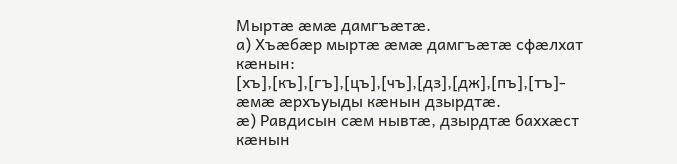Мыртӕ ӕмӕ дамгъӕтӕ.
а) Хъӕбӕр мыртӕ ӕмӕ дамгъӕтӕ сфӕлхат кӕнын: [хъ],[къ],[гъ],[цъ],[чъ],[дз],[дж],[пъ],[тъ]- ӕмӕ ӕрхъуыды кӕнын дзырдтӕ.
ӕ) Равдисын сӕм нывтӕ, дзырдтӕ баххӕст кӕнын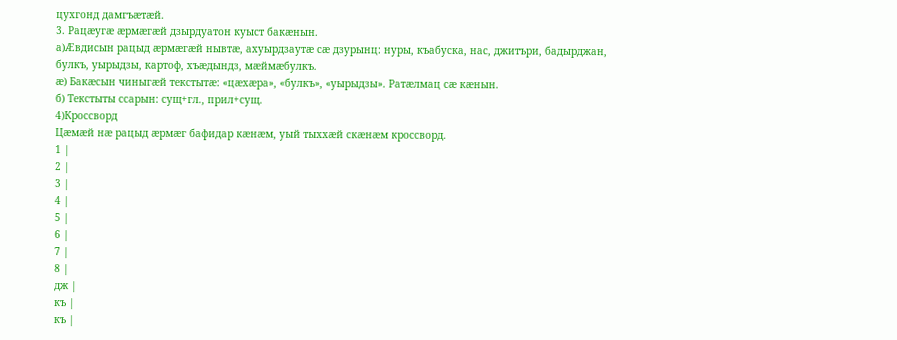цухгонд дамгъӕтӕй.
3. Рацӕугӕ ӕрмӕгӕй дзырдуатон куыст бакӕнын.
а)Ӕвдисын рацыд ӕрмӕгӕй нывтӕ, ахуырдзаутӕ сӕ дзурынц: нуры, къабуска, нас, джитъри, бадырджан, булкъ, уырыдзы, картоф, хъӕдындз, мӕймӕбулкъ.
ӕ) Бакӕсын чиныгӕй текстытӕ: «цӕхӕра», «булкъ», «уырыдзы». Ратӕлмац сӕ кӕнын.
б) Текстыты ссарын: сущ+гл., прил+сущ.
4)Кроссворд
Цӕмӕй нӕ рацыд ӕрмӕг бафидар кӕнӕм, уый тыххӕй скӕнӕм кроссворд.
1 |
2 |
3 |
4 |
5 |
6 |
7 |
8 |
дж |
къ |
къ |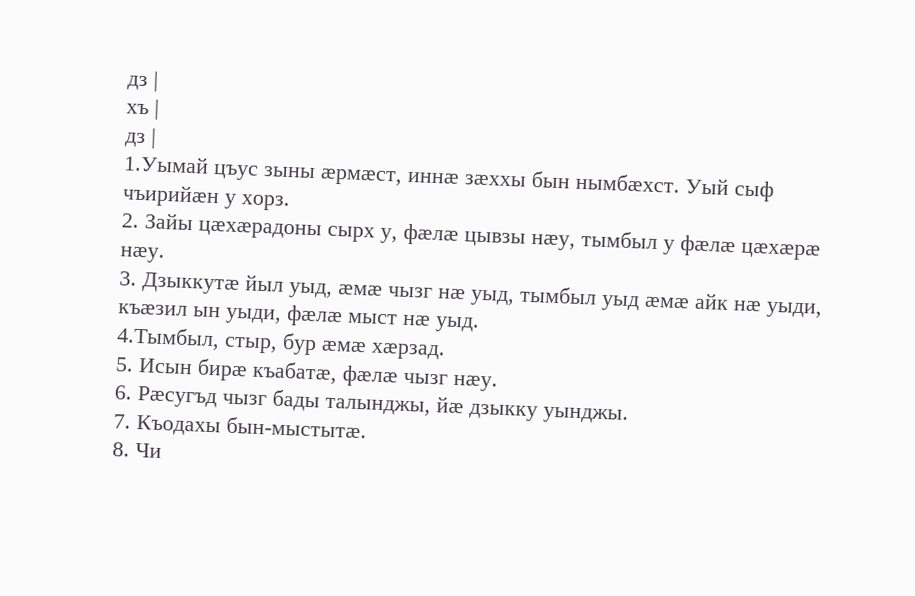дз |
хъ |
дз |
1.Уымай цъус зыны ӕрмӕст, иннӕ зӕххы бын нымбӕхст. Уый сыф чъирийӕн у хорз.
2. Зайы цӕхӕрадоны сырх у, фӕлӕ цывзы нӕу, тымбыл у фӕлӕ цӕхӕрӕ нӕу.
3. Дзыккутӕ йыл уыд, ӕмӕ чызг нӕ уыд, тымбыл уыд ӕмӕ айк нӕ уыди, къӕзил ын уыди, фӕлӕ мыст нӕ уыд.
4.Тымбыл, стыр, бур ӕмӕ хӕрзад.
5. Исын бирӕ къабатӕ, фӕлӕ чызг нӕу.
6. Рӕсугъд чызг бады талынджы, йӕ дзыкку уынджы.
7. Къодахы бын-мыстытӕ.
8. Чи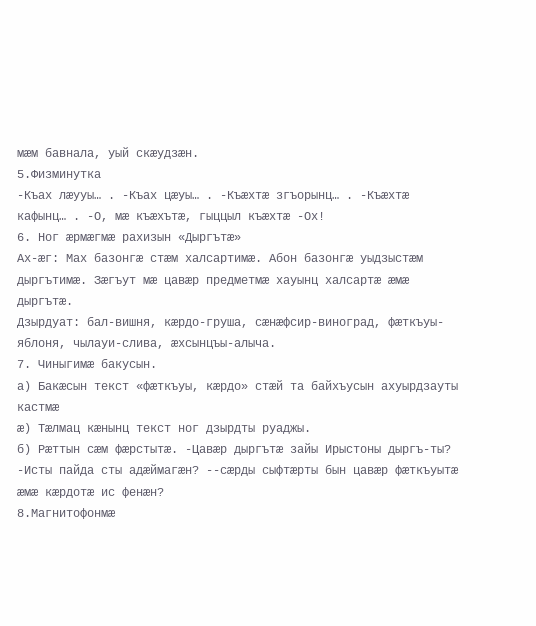мӕм бавнала, уый скӕудзӕн.
5.Физминутка
-Къах лӕууы… . -Къах цӕуы… . -Къӕхтӕ згъорынц… . -Къӕхтӕ кафынц… . -О, мӕ къӕхътӕ, гыццыл къӕхтӕ -Ох!
6. Ног ӕрмӕгмӕ рахизын «Дыргътӕ»
Ах-ӕг: Мах базонгӕ стӕм халсартимӕ. Абон базонгӕ уыдзыстӕм дыргътимӕ. Зӕгъут мӕ цавӕр предметмӕ хауынц халсартӕ ӕмӕ дыргътӕ.
Дзырдуат: бал-вишня, кӕрдо-груша, сӕнӕфсир-виноград, фӕткъуы-яблоня, чылауи-слива, ӕхсынцъы-алыча.
7. Чиныгимӕ бакусын.
а) Бакӕсын текст «фӕткъуы, кӕрдо» стӕй та байхъусын ахуырдзауты кастмӕ
ӕ) Тӕлмац кӕнынц текст ног дзырдты руаджы.
б) Рӕттын сӕм фӕрстытӕ. -Цавӕр дыргътӕ зайы Ирыстоны дыргъ-ты? -Исты пайда сты адӕймагӕн? --сӕрды сыфтӕрты бын цавӕр фӕткъуытӕ ӕмӕ кӕрдотӕ ис фенӕн?
8.Магнитофонмӕ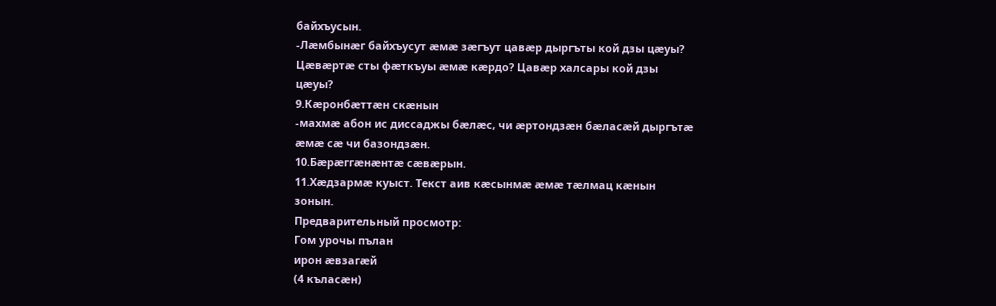байхъусын.
-Лӕмбынӕг байхъусут ӕмӕ зӕгъут цавӕр дыргъты кой дзы цӕуы? Цӕвӕртӕ сты фӕткъуы ӕмӕ кӕрдо? Цавӕр халсары кой дзы цӕуы?
9.Кӕронбӕттӕн скӕнын
-махмӕ абон ис диссаджы бӕлӕс, чи ӕртондзӕн бӕласӕй дыргътӕ ӕмӕ сӕ чи базондзӕн.
10.Бӕрӕггӕнӕнтӕ сӕвӕрын.
11.Хӕдзармӕ куыст. Текст аив кӕсынмӕ ӕмӕ тӕлмац кӕнын зонын.
Предварительный просмотр:
Гом урочы пълан
ирон ӕвзагӕй
(4 къласӕн)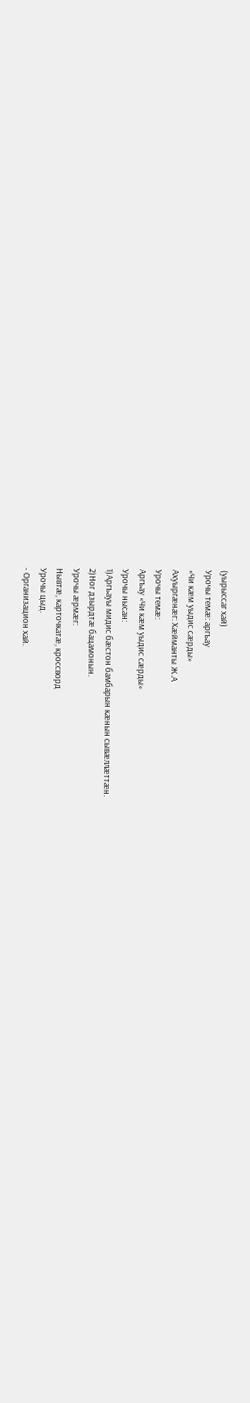(уырыссаг хай)
Урочы темӕ: аргъау
«Чи кӕм уыдис сӕрды»
Ахуыргӕнӕг: Хӕйманты Ж.А
Урочы темæ:
Аргъау «Чи кæм уыдис сæрды»
Урочы нысан:
1)Аргъауы мидис бæстон бамбарын кæнын сывæллæттæн.
2)Ног дзырдтæ бацамонын.
Урочы æрмæг:
Нывтæ, карточкатæ, кроссворд
Урочы цыд.
- Организацион хай.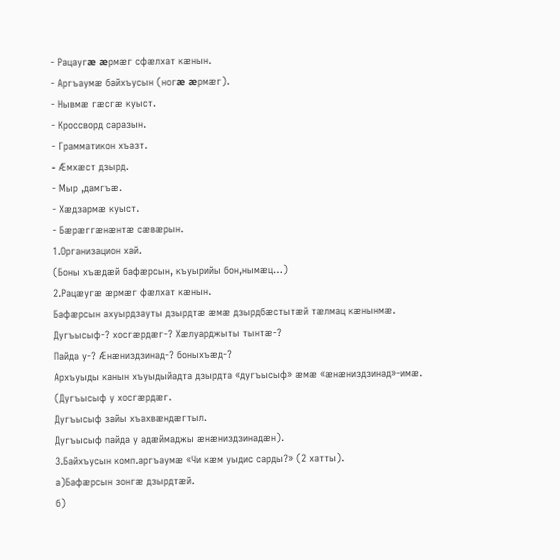- Рацаугæ æрмæг сфæлхат кæнын.
- Аргъаумæ байхъусын (ногæ æрмæг).
- Нывмæ гæсгæ куыст.
- Кроссворд саразын.
- Грамматикон хъазт.
- Æмхæст дзырд.
- Мыр ,дамгъæ.
- Хæдзармæ куыст.
- Бæрæггæнæнтæ сæвæрын.
1.Организацион хай.
(Боны хъæдæй бафæрсын, къуырийы бон,нымæц…)
2.Рацӕугӕ ӕрмӕг фӕлхат кӕнын.
Бафӕрсын ахуырдзауты дзырдтӕ ӕмӕ дзырдбӕстытӕй тӕлмац кӕнынмӕ.
Дугъысыф-? хосгӕрдӕг-? Хӕлуарджыты тынтӕ-?
Пайда у-? Ӕнӕниздзинад-? боныхъӕд-?
Архъуыды канын хъуыдыйадта дзырдта «дугъысыф» ӕмӕ «ӕнӕниздзинад»-имӕ.
(Дугъысыф у хосгӕрдӕг.
Дугъысыф зайы хъахвӕндӕгтыл.
Дугъысыф пайда у адӕймаджы ӕнӕниздзинадӕн).
3.Байхъусын комп.аргъаумӕ «Чи кӕм уыдис сарды?» (2 хатты).
а)Бафӕрсын зонгӕ дзырдтӕй.
б)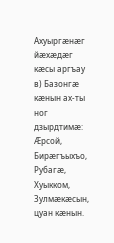Ахуыргӕнӕг йӕхӕдӕг кӕсы аргъау
в) Базонгӕ кӕнын ах-ты ног дзырдтимӕ:
Ӕрсой, Бирӕгъыхъо, Рубагӕ, Хуыкком, Зулмӕкӕсын, цуан кӕнын.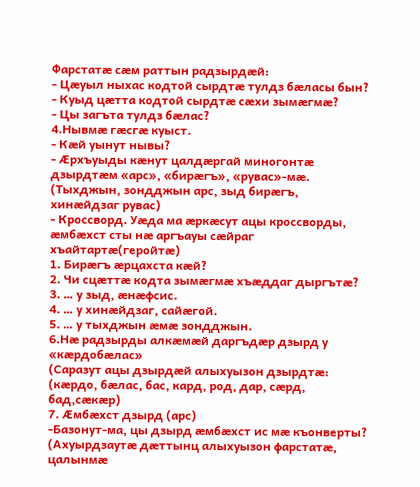Фарстатӕ сӕм раттын радзырдӕй:
- Цӕуыл ныхас кодтой сырдтӕ тулдз бӕласы бын?
- Куыд цӕтта кодтой сырдтӕ сӕхи зымӕгмӕ?
- Цы загъта тулдз бӕлас?
4.Нывмӕ гӕсгӕ куыст.
- Кӕй уынут нывы?
- Ӕрхъуыды кӕнут цалдӕргай миногонтӕ дзырдтӕм «арс», «бирӕгъ», «рувас»-мӕ.
(Тыхджын, зондджын арс, зыд бирӕгъ, хинӕйдзаг рувас)
- Кроссворд. Уӕда ма ӕркӕсут ацы кроссворды, ӕмбӕхст сты нӕ аргъауы сӕйраг хъайтартӕ(геройтӕ)
1. Бирӕгъ ӕрцахста кӕй?
2. Чи сцӕттӕ кодта зымӕгмӕ хъӕддаг дыргътӕ?
3. … у зыд, ӕнӕфсис.
4. … у хинӕйдзаг, сайӕгой.
5. … у тыхджын ӕмӕ зондджын.
6.Нӕ радзырды алкӕмӕй даргъдӕр дзырд у «кӕрдобӕлас»
(Саразут ацы дзырдӕй алыхуызон дзырдтӕ: (кӕрдо, бӕлас, бас, кард, род, дар, сӕрд, бад,сӕкӕр)
7. Ӕмбӕхст дзырд (арс)
-Базонут-ма, цы дзырд ӕмбӕхст ис мӕ къонверты? (Ахуырдзаутӕ дӕттынц алыхуызон фарстатӕ, цалынмӕ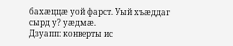бахӕццӕ уой фарст. Уый хъӕддаг сырд у? уӕдмӕ.
Дзуапп: конверты ис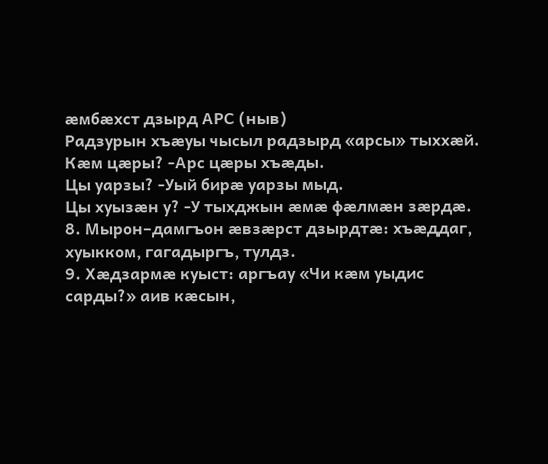ӕмбӕхст дзырд АРС (ныв)
Радзурын хъӕуы чысыл радзырд «арсы» тыххӕй.
Кӕм цӕры? -Арс цӕры хъӕды.
Цы уарзы? -Уый бирӕ уарзы мыд.
Цы хуызӕн у? -У тыхджын ӕмӕ фӕлмӕн зӕрдӕ.
8. Мырон–дамгъон ӕвзӕрст дзырдтӕ: хъӕддаг, хуыкком, гагадыргъ, тулдз.
9. Хӕдзармӕ куыст: аргъау «Чи кӕм уыдис сарды?» аив кӕсын,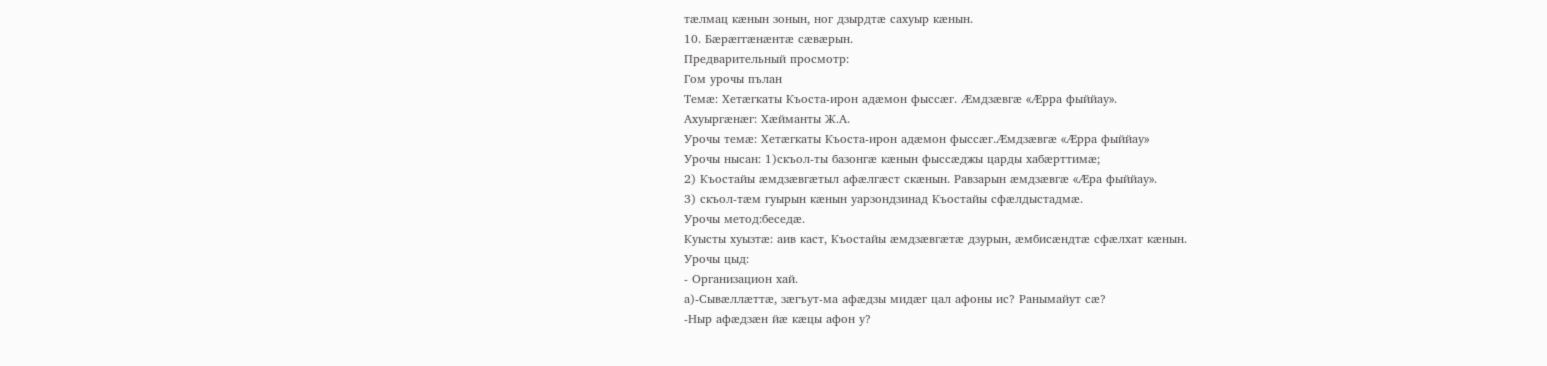тӕлмац кӕнын зонын, ног дзырдтӕ сахуыр кӕнын.
10. Бӕрӕггӕнӕнтӕ сӕвӕрын.
Предварительный просмотр:
Гом урочы пълан
Темӕ: Хетæгкаты Къоста-ирон адæмон фыссæг. Æмдзæвгæ «Æрра фыййау».
Ахуыргӕнӕг: Хӕйманты Ж.А.
Урочы темæ: Хетæгкаты Къоста-ирон адæмон фыссæг.Æмдзæвгæ «Æрра фыййау»
Урочы нысан: 1)скъол-ты базонгæ кæнын фыссæджы царды хабæрттимæ;
2) Къостайы æмдзæвгæтыл афæлгæст скæнын. Равзарын æмдзæвгæ «Æра фыййау».
3) скъол-тæм гуырын кæнын уарзондзинад Къостайы сфæлдыстадмæ.
Урочы метод:беседæ.
Куысты хуызтæ: аив каст, Къостайы æмдзæвгæтæ дзурын, æмбисæндтæ сфæлхат кæнын.
Урочы цыд:
- Организацион хай.
а)-Сывæллæттæ, зæгъут-ма афæдзы мидæг цал афоны ис? Ранымайут сæ?
-Ныр афæдзæн йæ кæцы афон у?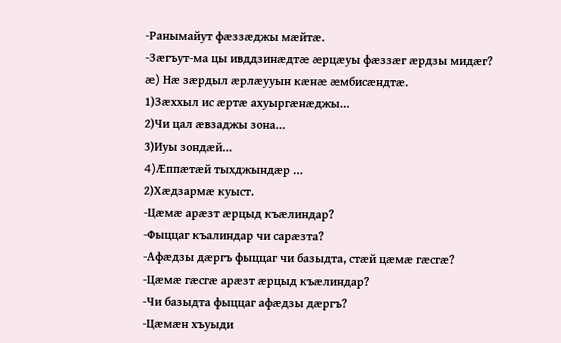-Ранымайут фæззæджы мæйтæ.
-Зæгъут-ма цы ивддзинæдтæ æрцæуы фæззæг æрдзы мидæг?
æ) Нæ зæрдыл æрлæууын кæнæ æмбисæндтæ.
1)Зæххыл ис æртæ ахуыргæнæджы…
2)Чи цал æвзаджы зона…
3)Иуы зондæй…
4)Æппæтæй тыхджындæр …
2)Хæдзармæ куыст.
-Цæмæ арæзт æрцыд къæлиндар?
-Фыццаг къалиндар чи сарæзта?
-Афæдзы дæргъ фыццаг чи базыдта, стæй цæмæ гæсгæ?
-Цæмæ гæсгæ арæзт æрцыд къæлиндар?
-Чи базыдта фыццаг афæдзы дæргъ?
-Цæмæн хъуыди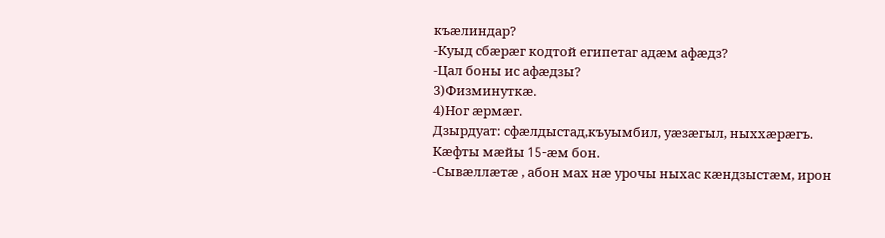къæлиндар?
-Куыд сбæрæг кодтой египетаг адæм афæдз?
-Цал боны ис афæдзы?
3)Физминуткæ.
4)Ног æрмæг.
Дзырдуат: сфæлдыстад,къуымбил, уæзæгыл, ныххæрæгъ.
Кæфты мæйы 15-æм бон.
-Сывæллæтæ , абон мах нæ урочы ныхас кæндзыстæм, ирон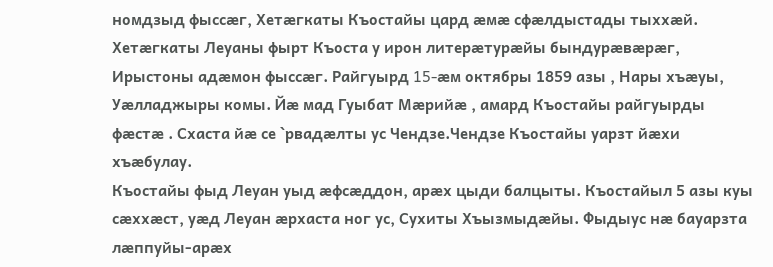номдзыд фыссæг, Хетæгкаты Къостайы цард æмæ сфæлдыстады тыххæй.
Хетæгкаты Леуаны фырт Къоста у ирон литерæтурæйы бындурæвæрæг, Ирыстоны адæмон фыссæг. Райгуырд 15-æм октябры 1859 азы , Нары хъæуы, Уæлладжыры комы. Йæ мад Гуыбат Мæрийæ , амард Къостайы райгуырды фæстæ . Схаста йæ се `рвадæлты ус Чендзе.Чендзе Къостайы уарзт йæхи хъæбулау.
Къостайы фыд Леуан уыд æфсæддон, арæх цыди балцыты. Къостайыл 5 азы куы сæххæст, уæд Леуан æрхаста ног ус, Сухиты Хъызмыдæйы. Фыдыус нæ бауарзта лæппуйы-арæх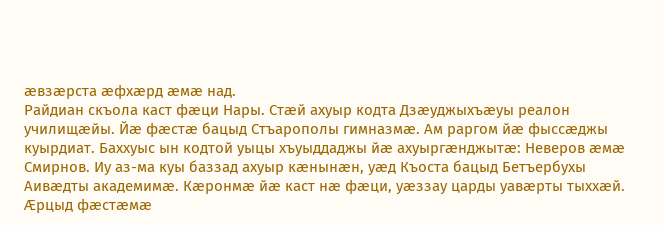æвзæрста æфхæрд æмæ над.
Райдиан скъола каст фæци Нары. Стæй ахуыр кодта Дзæуджыхъæуы реалон училищæйы. Йæ фæстæ бацыд Стъарополы гимназмæ. Ам раргом йæ фыссæджы куырдиат. Баххуыс ын кодтой уыцы хъуыддаджы йæ ахуыргæнджытæ: Неверов æмæ Смирнов. Иу аз-ма куы баззад ахуыр кæнынæн, уæд Къоста бацыд Бетъербухы Аивæдты академимæ. Кæронмæ йæ каст нæ фæци, уæззау царды уавæрты тыххæй. Æрцыд фæстæмæ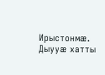Ирыстонмæ. Дыууæ хатты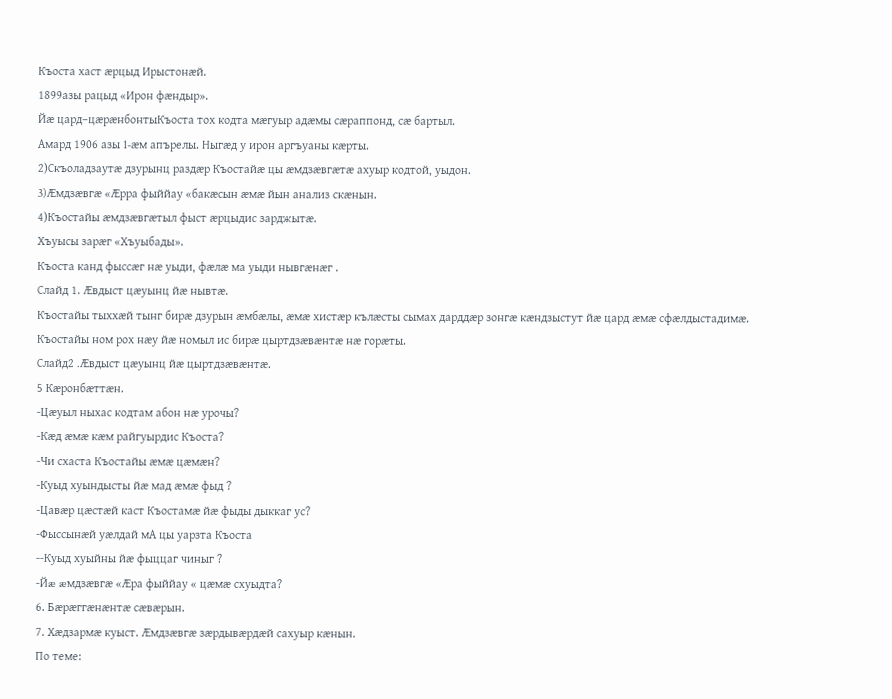Къоста хаст æрцыд Ирыстонæй.
1899азы рацыд «Ирон фæндыр».
Йæ цард–цæрæнбонтыКъоста тох кодта мæгуыр адæмы сæраппонд, сæ бартыл.
Амард 1906 азы 1-æм апърелы. Ныгæд у ирон аргъуаны кæрты.
2)Скъоладзаутæ дзурынц раздæр Къостайæ цы æмдзæвгæтæ ахуыр кодтой, уыдон.
3)Æмдзæвгæ «Æрра фыййау «бакæсын æмæ йын анализ скæнын.
4)Къостайы æмдзæвгæтыл фыст æрцыдис зарджытæ.
Хъуысы зарæг «Хъуыбады».
Къоста канд фыссæг нæ уыди, фæлæ ма уыди нывгæнæг .
Слайд 1. Æвдыст цæуынц йæ нывтæ.
Къостайы тыххæй тынг бирæ дзурын æмбæлы, æмæ хистæр кълæсты сымах дарддæр зонгæ кæндзыстут йæ цард æмæ сфæлдыстадимæ.
Къостайы ном рох нæу йæ номыл ис бирæ цыртдзæвæнтæ нæ горæты.
Слайд2 .Æвдыст цæуынц йæ цыртдзæвæнтæ.
5 Кæронбæттæн.
-Цæуыл ныхас кодтам абон нæ урочы?
-Кæд æмæ кæм райгуырдис Къоста?
-Чи схаста Къостайы æмæ цæмæн?
-Куыд хуындысты йæ мад æмæ фыд ?
-Цавæр цæстæй каст Къостамæ йæ фыды дыккаг ус?
-Фыссынæй уæлдай мА цы уарзта Къоста
--Куыд хуыйны йæ фыццаг чиныг ?
-Йæ æмдзæвгæ «Æра фыййау « цæмæ схуыдта?
6. Бæрæггæнæнтæ сæвæрын.
7. Хæдзармæ куыст. Æмдзæвгæ зæрдывæрдæй сахуыр кæнын.
По теме: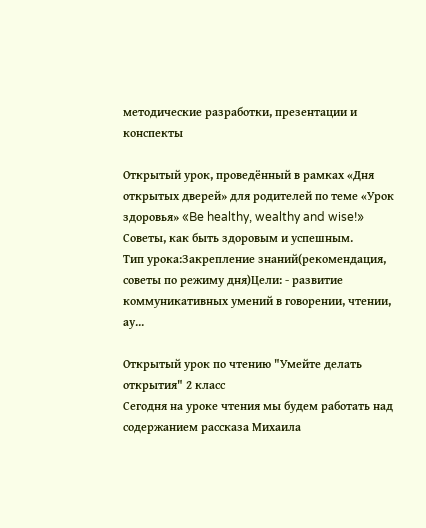методические разработки, презентации и конспекты

Открытый урок, проведённый в рамках «Дня открытых дверей» для родителей по теме «Урок здоровья» «Be healthy, wealthy and wise!» Советы, как быть здоровым и успешным.
Тип урока:Закрепление знаний(рекомендация, советы по режиму дня)Цели: - развитие коммуникативных умений в говорении, чтении, ау...

Открытый урок по чтению "Умейте делать открытия" 2 класс
Сегодня на уроке чтения мы будем работать над содержанием рассказа Михаила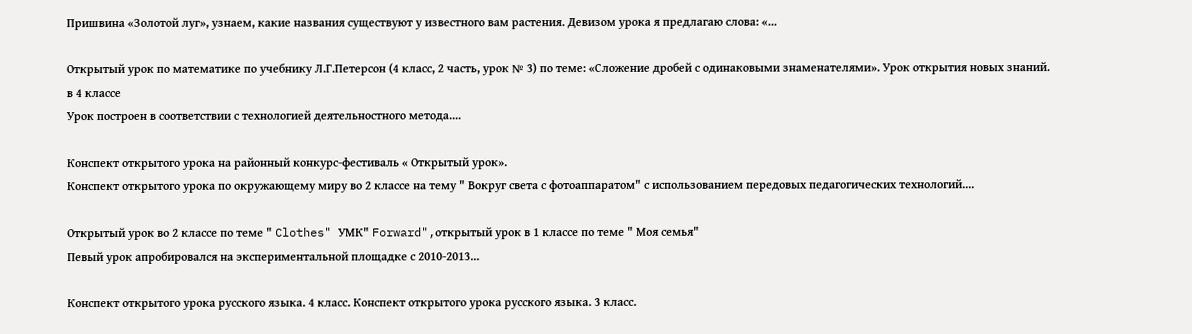Пришвина «Золотой луг», узнаем, какие названия существуют у известного вам растения. Девизом урока я предлагаю слова: «...

Открытый урок по математике по учебнику Л.Г.Петерсон (4 класс, 2 часть, урок № 3) по теме: «Сложение дробей с одинаковыми знаменателями». Урок открытия новых знаний. в 4 классе
Урок построен в соответствии с технологией деятельностного метода....

Конспект открытого урока на районный конкурс-фестиваль « Открытый урок».
Конспект открытого урока по окружающему миру во 2 классе на тему " Вокруг света с фотоаппаратом" с использованием передовых педагогических технологий....

Открытый урок во 2 классе по теме " Clothes" УМК" Forward",открытый урок в 1 классе по теме " Моя семья"
Певый урок апробировался на экспериментальной площадке с 2010-2013...

Конспект открытого урока русского языка. 4 класс. Конспект открытого урока русского языка. 3 класс.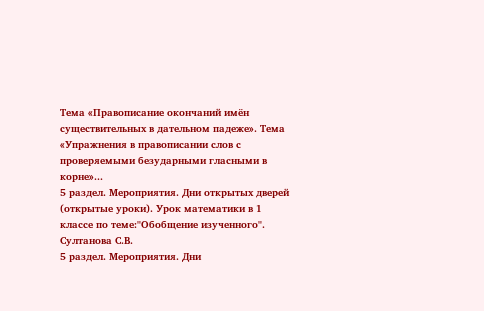Тема «Правописание окончаний имён существительных в дательном падеже». Тема «Упражнения в правописании слов с проверяемыми безударными гласными в корне»...
5 раздел. Мероприятия. Дни открытых дверей (открытые уроки). Урок математики в 1 классе по теме:"Обобщение изученного". Султанова С.В.
5 раздел. Мероприятия. Дни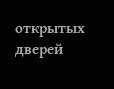открытых дверей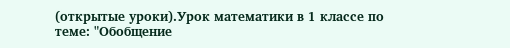(открытые уроки).Урок математики в 1 классе по теме: "Обобщение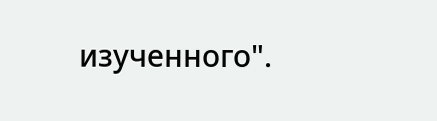изученного".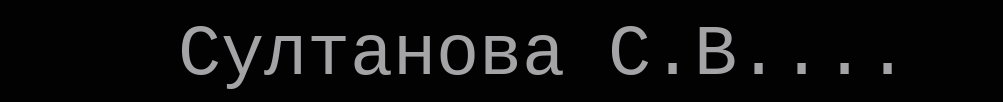Султанова С.В....